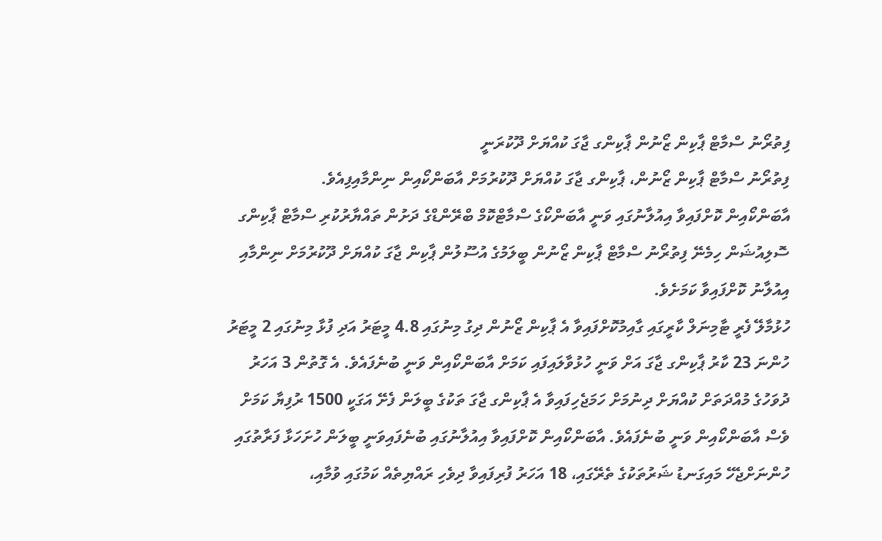ފިތުރޯނު ސްމާޓް ޕާކިން ޒޯނުން ޕާކިންގ ޖާގަ ކުއްޔަށް ދޫކުރަނީ
ފިތުރޯނު ސްމާޓް ޕާކިން ޒޯނުން، ޕާކިންގ ޖާގަ ކުއްޔަށް ދޫކުރުމަށް އާބަންކޯއިން ނިންމާއިފިއެވެ.
އާބަންކޯއިން ކޮށްފައިވާ އިއުލާނުގައި ވަނީ އާބަންކޯގެ ސްމާޓްކޮމް ބްރޭންޑްގެ ދަށުން ތައްޔާރުކުރި ސްމާޓް ޕާކިންގ ސޮލިއުޝަން ހިމެނޭ ފިތުރޯނު ސްމާޓް ޕާކިން ޒޯނުން ބީލަމުގެ އުސޫލުން ޕާކިން ޖާގަ ކުއްޔަށް ދޫކުރުމަށް ނިންމާއި އިއުލާނު ކޮށްފައިވާ ކަމަށެވެ.
ހުޅުމާލޭ ފެރީ ޓާމިނަލް ކާރީގައި ގާއިމުކޮށްފައިވާ އެ ޕާކިން ޒޯނުން ދިގު މިނުގައި 4.8 މީޓަރު އަދި ފުޅާ މިނުގައި 2 މީޓަރު ހުންނަ 23 ކާރު ޕާކިންގ ޖާގަ އަށް ވަނީ ހުޅުވާލައިފައި ކަމަށް އާބަންކޯއިން ވަނީ ބުނެފައެވެ. އެ ގޮތުން 3 އަހަރު ދުވަހުގެ މުއްދަތަށް ކުއްޔަށް ދިނުމަށް ހަމަޖެހިފައިވާ އެ ޕާކިންގ ޖާގަ ތަކުގެ ބީލަން ފެށޭ އަގަކީ 1500 ރުފިޔާ ކަމަށް ވެސް އާބަންކޯއިން ވަނީ ބުނެފައެވެ. އާބަންކޯއިން ކޮށްފައިވާ އިއުލާނުގައި ބުނެފައިވަނީ ބީލަން ހުށަހަޅާ ފަރާތުގައި ހުންނަށްޖެހޭ މައިގަނޑު ޝަރުތަކުގެ ތެރޭގައި، 18 އަހަރު ފުރިފައިވާ ދިވެހި ރައްޔިތެއް ކަމުގައި ވުމާއި،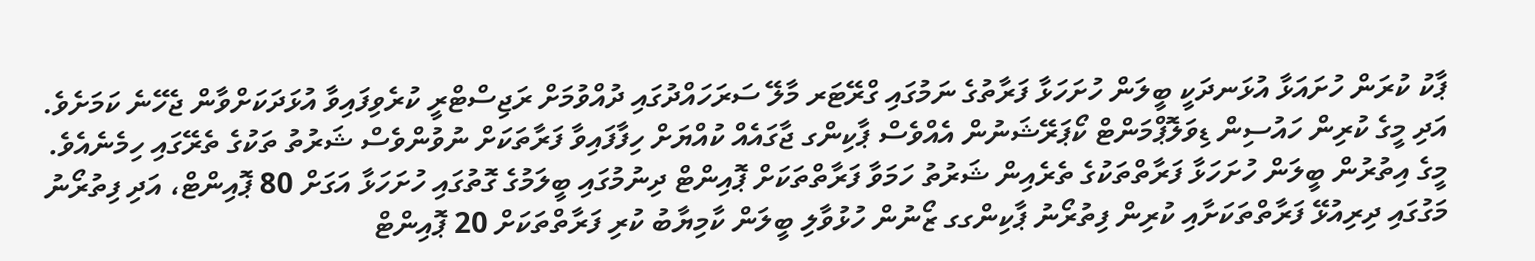ޕާކު ކުރަން ހުށައަޅާ އުޅަނދަކީ ބީލަން ހުށަހަޅާ ފަރާތުގެ ނަމުގައި ގްރޭޓަރ މާލޭ ސަރަހައްދުގައި ދުއްވުމަށް ރަޖިސްޓްރީ ކުރެވިފައިވާ އުޅަދަކަށްވާން ޖެހޭނެ ކަމަށެވެ. އަދި މީގެ ކުރިން ހައުސިން ޑިވަލޮޕްމަންޓް ކޯޕަރޭޝަނުން އެއްވެސް ޕާކިންގ ޖާގައެއް ކުއްޔަށް ހިފާފައިވާ ފަރާތަކަށް ނުވުންވެސް ޝަރުތު ތަކުގެ ތެރޭގައި ހިމެނެއެވެ. މީގެ އިތުރުން ބީލަން ހުށަހަޅާ ފަރާތްތަކުގެ ތެރެއިން ޝަރުތު ހަމަވާ ފަރާތްތަކަށް ޕޮއިންޓް ދިނުމުގައި ބީލަމުގެ ގޮތުގައި ހުށަހަޅާ އަގަށް 80 ޕޮއިންޓް، އަދި ފިތުރޯނު މަގުގައި ދިރިއުޅޭ ފަރާތްތަކަށާއި ކުރިން ފިތުރޯނު ޕާކިންގގ ޒޯނުން ހުޅުވާލި ބީލަން ކާމިޔާބު ކުރި ފަރާތްތަކަށް 20 ޕޮއިންޓް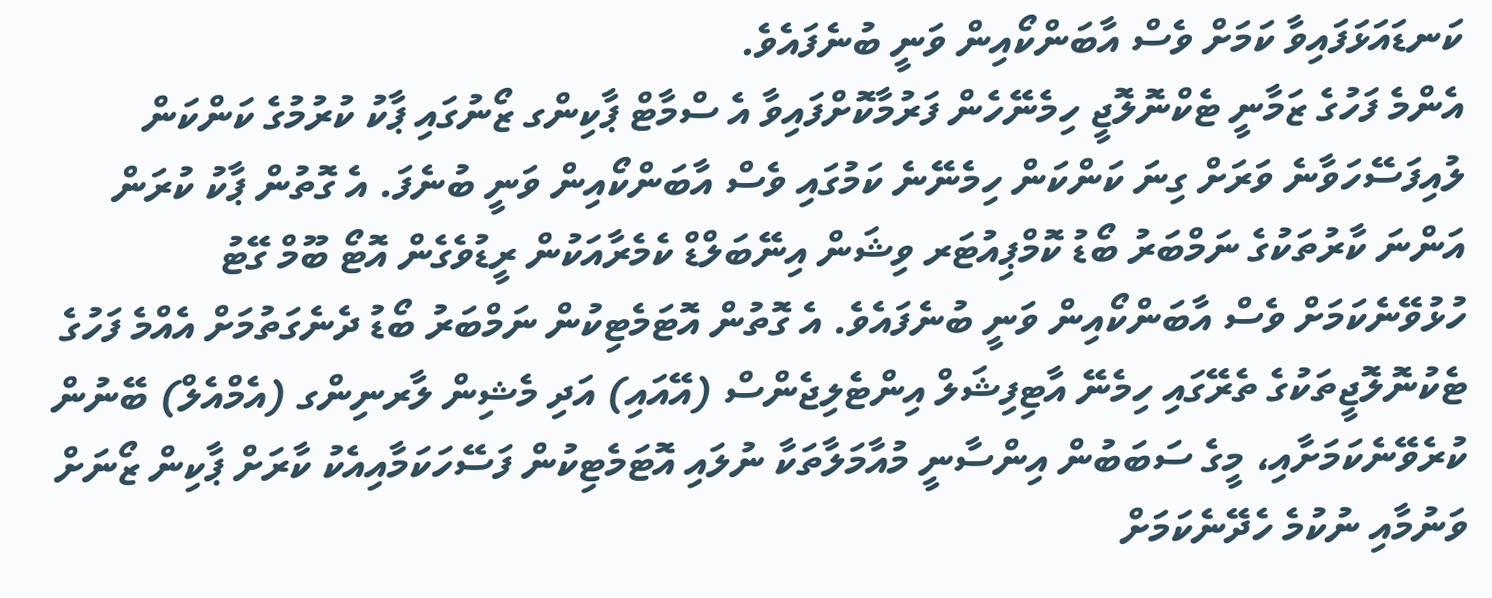ކަނޑައަޅަފައިވާ ކަމަށް ވެސް އާބަންކޯއިން ވަނީ ބުނެފައެވެ.
އެންމެ ފަހުގެ ޒަމާނީ ޓެކްނޮލޮޖީ ހިމެނޭހެން ފަރުމާކޮށްފައިވާ އެ ސްމާޓް ޕާކިންގ ޒޯނުގައި ޕާކު ކުރުމުގެ ކަންކަން ލުއިފަސޭހަވާނެ ވަރަށް ގިނަ ކަންކަން ހިމެނޭނެ ކަމުގައި ވެސް އާބަންކޯއިން ވަނީ ބުނެފަ. އެ ގޮތުން ޕާކު ކުރަން އަންނަ ކާރުތަކުގެ ނަމްބަރު ބޯޑު ކޮމްޕިއުޓަރ ވިޝަން އިނޭބަލްޑް ކެމެރާއަކުން ރީޑުވެގެން އޮޓޯ ބޫމް ގޭޓު ހުޅުވޭނެކަމަށް ވެސް އާބަންކޯއިން ވަނީ ބުނެފައެވެ. އެ ގޮތުން އޮޓަމެޓިކުން ނަމްބަރު ބޯޑު ދެނެގަތުމަށް އެއްމެ ފަހުގެ ޓެކުނޮލޮޖީތަކުގެ ތެރޭގައި ހިމެނޭ އާޓިފިޝަލް އިންޓެލިޖެންސް (އޭއައި) އަދި މެޝިން ލާރނިންގ (އެމްއެލް) ބޭނުން ކުރެވޭނެކަމަށާއި، މީގެ ސަބަބުން އިންސާނީ މުއާމަލާތަކާ ނުލައި އޮޓަމެޓިކުން ފަސޭހަކަމާއިއެކު ކާރަށް ޕާކިން ޒޯނަށް ވަނުމާއި ނުކުމެ ހެދޭނެކަމަށް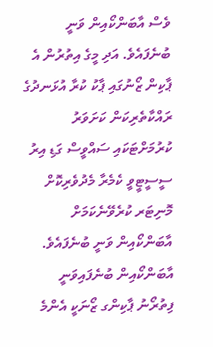ވެސް އާބަންކޯއިން ވަނީ ބުނެފައެވެ. އަދި މީގެ އިތުރުން އެ ޕާކިން ޒޯނުގައި ޕާކު ކުރާ އުޅަނދުގެ ރައްކާތެރިކަން ކަށަވަރު ކުރުމަށްޓަކައި ސައްވީސް ގަޑި އިރު ސީސީޓީވީ ކެމެރާ މެދުވެރިކޮށް މޮނިޓަރ ކުރެވޭނެކަމަށް އާބަންކޯއިން ވަނީ ބުނެފައެވެ.
އާބަންކޯއިން ބުނެފައިވަނީ ފިތުރޯނު ޕާކިންގ ޒޯނަކީ އެންމެ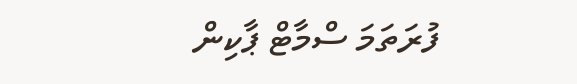ފުރަތަމަ ސްމާޓް ޕާކިން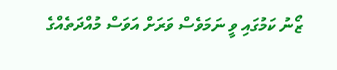ޒޯނު ކަމުގައި ވީ ނަމަވެސް ވަރަށް އަވަސް މުއްދަތެއްގެ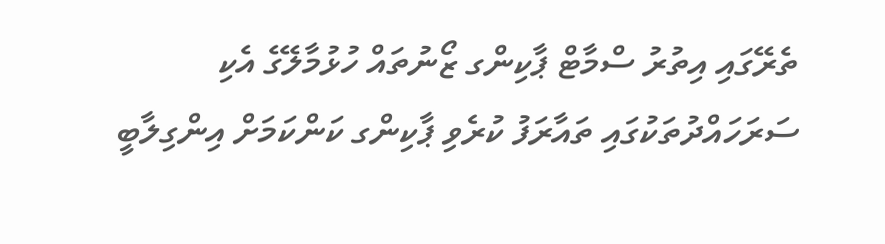ތެރޭގައި އިތުރު ސްމާޓް ޕާކިންގ ޒޯނުތައް ހުޅުމާލޭގެ އެކި ސަރަހައްދުތަކުގައި ތައާރަފު ކުރެވި ޕާކިންގ ކަންކަމަށް އިންގިލާބީ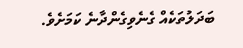ބަދަލުތަކެއް ގެނެވިގެންދާނެ ކަމަށެވެ.